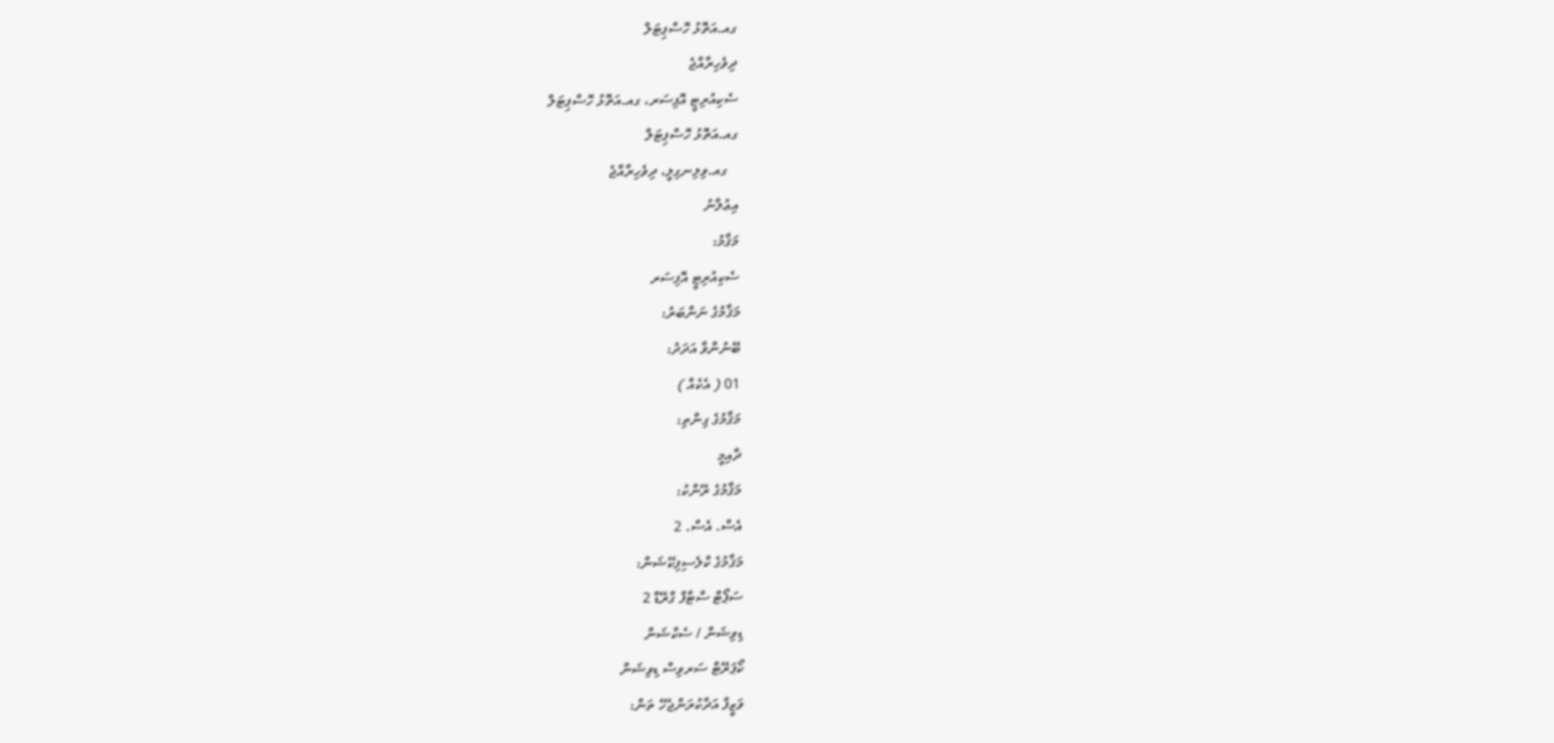ގއ.އަތޮޅު ހޮސްޕިޓަލް
ދިވެހިރާއްޖެ
ސެކިއުރިޓީ އޮފިސަރ، ގއ.އަތޮޅު ހޮސްޕިޓަލް
ގއ.އަތޮޅު ހޮސްޕިޓަލް
   ގއ.ވިލިނގިލީ، ދިވެހިރާއްޖެ
އިޢުލާނު
މަޤާމު:
ސެކިއުރިޓީ އޮފިސަރ
މަޤާމުގެ ނަންބަރު:
ބޭނުންވާ އަދަދު:
01 ( އެކެއް )
މަޤާމުގެ ގިންތި:
ދާއިމީ
މަޤާމުގެ ރޭންކު:
އެސް. އެސް. 2
މަޤާމުގެ ކްލެސިފިކޭޝަން:
ސަޕޯޓް ސްޓާފް ގްރޭޑް 2
ޑިވިޝަން / ސެކްޝަން
ކޯޕަރޭޓް ސަރވިސް ޑިވިޝަން
ވަޒީފާ އަދާކުރަންޖެހޭ ތަން: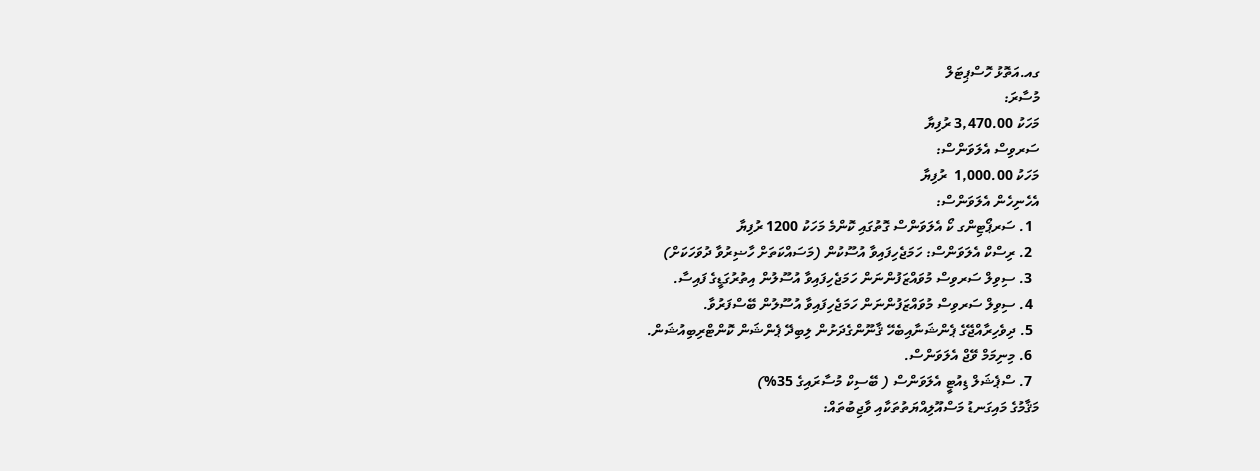ގއ.އަތޮޅު ހޮސްޕިޓަލް
މުސާރަ:
މަހަކު 3,470.00 ރުފިޔާ
ސަރވިސް އެލަވަންސް:
މަހަކު 1,000.00  ރުފިޔާ
އެހެނިހެން އެލަވަންސް:
  1. ސަރޕޯޓިންގ ކޯ އެލަވަންސް ގޮތުގައި ކޮންމެ މަހަކު 1200 ރުފިޔާ
  2. ރިސްކް އެލަވަންސް: ހަމަޖެހިފައިވާ އުސޫކުން (މަސައްކަތަށް ހާޟިރުވާ ދުވަހަކަށް)
  3. ސިވިލް ސަރވިސް މުވައްޒަފުންނަން ހަމަޖެހިފައިވާ އުސޫލުން އިތުރުގަޑީގެ ފައިސާ.
  4. ސިވިލް ސަރވިސް މުވައްޒަފުންނަން ހަމަޖެހިފައިވާ އުސޫލުން ބޭސްފަރުވާ.
  5. ދިވެހިރާއްޖޭގެ ޕެންޝަނާއިބެހޭ ޤާނޫންގެދަށުން ލިބިދޭ ޕެންޝަން ކޮންޓްރިބިއުޝަން.
  6. މިނިމަމް ވޭޖް އެލަވަންސް.
  7. ސްޕެޝަލް ޑިއުޓީ އެލަވަންސް ( ބޭސިކް މުސާރައިގެ 35%)
މަޤާމުގެ މައިގަނޑު މަސްއޫލިއްޔަތުތަކާއި ވާޖިބުތައް: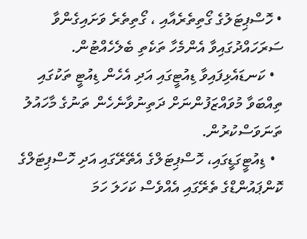• ހޮސްޕިޓަލުގެ ގޯތިތެރެއާއި ، ގޯތިތެރެ ވަށައިގެންވާ ސަރަހައްދުގައިވާ އެންމެހާ ތަކެތި ބެލެހެއްޓުން.
  • ކަނޑައެޅިފައިވާ ޑިއުޓީގައި އަދި އެހެން ޑިއުޓީ ތަކުގައި ތިއްބަވާ މުވައްޒަފުންނަށް ދަތިނުވާނެހެން ތަނުގެ މާހައުލު ތަނަވަސްކުރުން.
  • ޑިއުޓީގަޑީގައި، ހޮސްޕިޓަލްގެ އެތޭރޭގައި އަދި ހޮސްޕިޓަލްގެ ކޮންޕައުންޑްގެ ތެރޭގައި އެއްވެސް ކަހަލަ ހަމަ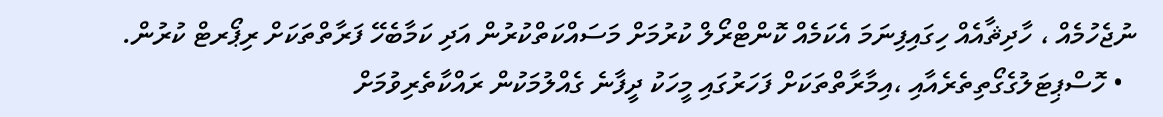ނުޖެހުމެއް ، ހާދިޘާއެއް ހިގައިފިނަމަ އެކަމެއް ކޮންޓްރޯލް ކުރުމަށް މަސައްކަތްކުރުން އަދި ކަމާބެހޭ ފަރާތްތަކަށް ރިޕޯރޓް ކުރުން.
  • ހޮސްޕިޓަލުގެގޯތިތެރެއާއި ،އިމާރާތްތަކަށް ފަހަރުގައި މީހަކު ދީފާނެ ގެއްލުމަކުން ރައްކާތެރިވުމަށް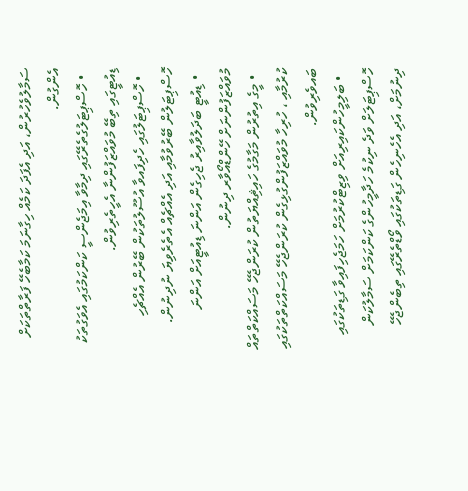ސަމާލުވެހުރުން، އަދި އެފަދަ ކަމެއް ހިގާނަމަ ކަމާބެހޭ ފަރާތްތަކަށް އެންގުން.
  • ހޮސްޕިޓަލުގެތެރޭގައި ދިމާވާ އިމަޖެންސީ ކަންކަމުގައި އެވަގުތަކު ޑިއުޓީގައި ތިބޭ މުވައްޒަފުންނާ އެހީތެރިވުން.
  • ހޮސްޕިޓަލުގައި ހެދިފައވާ އުސޫލުތަކުން ބޭރުން އެއްޗެހި ހޮސްޕިޓަލުން ބޭރުވުމާއި އަދި އެއްޗެއް އެތެރެވިޔަ ނުދިނުން.
  • ޑިއުޓީ ބަދަލުވާއިރު ޖެހިގެން އަންނަ ޑިއުޓީއަށް އަންނަ މުވައްޒަފުންނަށް ހޭންޑްއޯވާރ ދިނުން.
  • މީގެ އިތުރުން މަގާމުގެ ހައިޘިއްޔަތުން ކުރަންޖެހޭ މަސައްކަތްތައް ކުރުމާއި ، ހުރިހާ މުވައްޒަފުންގުޅިގެން ކުރަންޖެހޭ މަސައްކަތްތަކުގައި ބައވެރިވުން.
  • ބަލިމީހުންކައިރިއަށް ވިޒިޓްކުރުމަށް ހަމަޖެހިފައިވާ ގަޑިތަކުގައި ހޮސްޕިޓަލަށް ވަދެ ނިކުމެ ހަދާމީހުންގެ ކަންކަމަށް ސަމާލުކަން ދިނުމަށް، އަދި އެހެނިހެން ގަޑިތަކުގައި ވޯޑްތެރޭގައި ތިބެންޖެހޭ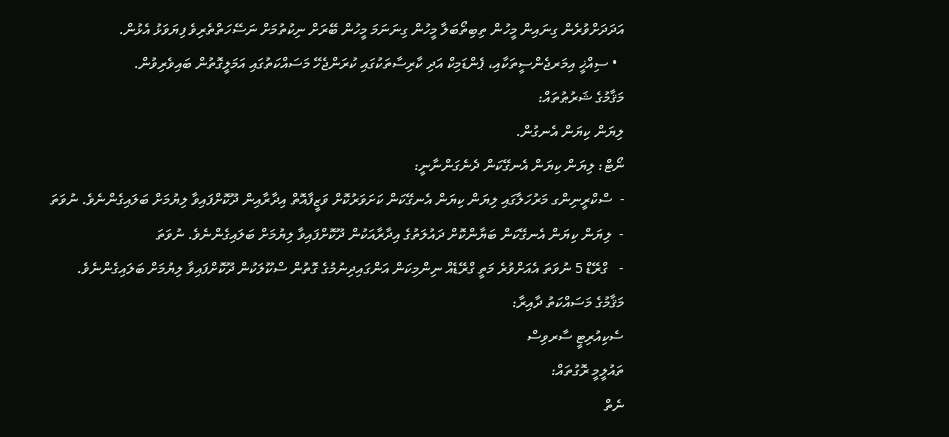އަދަދަށްވުރެން ގިނައިން މީހުން ތިބިތޯބަލާ މީހުން ގިނަނަމަ މީހުން ބޭރަށް ނިކުތުމަށް ނަސޭހަތްތެރިވެ ފިޔަވަޅު އެޅުން.
  • ސިއްޚީ އިމަރޖެންސީތަކާއި، ޕެންޑަމިކް އަދި ކާރިސާތަކުގައި ކުރަންޖެހޭ މަސައްކަތުގައި އަމަލީގޮތުން ބައިވެރިވުން.
މަޤާމުގެ ޝަރުޠުތައް:
ލިޔަން ކިޔަން އެނގުން.
ނޯޓް: ލިޔަން ކިޔަން އެނގޭކަން ދެނެގަންނާނީ:
-  ސްކްރީނިންގ މަރުހަލާގައި ލިޔަން ކިޔަން އެނގޭކަން ކަށަވަރުކޮށް ވަޒީފާއޮތް އިދާރާއިން ދޫކޮށްފައިވާ ލިޔުމަށް ބަލައިގެންނެވެ. ނުވަތަ
-  ލިޔަން ކިޔަން އެނގޭކަން ބަޔާންކޮށް ދައުލަތުގެ އިދާރާއަކުން ދޫކޮށްފައިވާ ލިޔުމަށް ބަލައިގެންނެވެ. ނުވަތަ
-   ގްރޭޑް 5 ނުވަތަ އެއަށްވުރެ މަތީ ގްރޭޑެއް ނިންމިކަން އަންގައިދިނުމުގެ ގޮތުން ސްކޫލަކުން ދޫކޮށްފައިވާ ލިޔުމަށް ބަލައިގެންނެވެ.
މަޤާމުގެ މަސައްކަތު ދާއިރާ:
ސެކިއުރިޓީ ސާރވިސް
ތައުލީމީ ރޮގުތައް:
ނެތް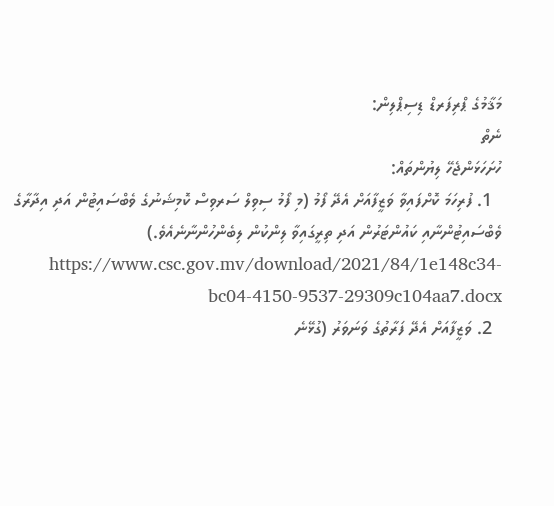މަޤާމުގެ ޕްރިފަރޑް ޑިސިޕްލިން:
ނެތް
ހުށަހަޅަންޖެހޭ ލިޔުންތައް:
  1. ފުރިހަމަ ކޮށްފައިވާ ވަޒީފާއަށް އެދޭ ފޯމު (މި ފޯމު ސިވިލް ސަރވިސް ކޮމިޝަނުގެ ވެބްސައިޓުން އަދި އިދާރާގެ ވެބްސައިޓުންނާއި ކައުންޓަރުން އަދި ތިރީގައިވާ ލިންކުން ލިބެންހުންނާނެއެވެ.)  https://www.csc.gov.mv/download/2021/84/1e148c34-bc04-4150-9537-29309c104aa7.docx
  2. ވަޒީފާއަށް އެދޭ ފަރާތުގެ ވަނަވަރު (ގުޅޭނެ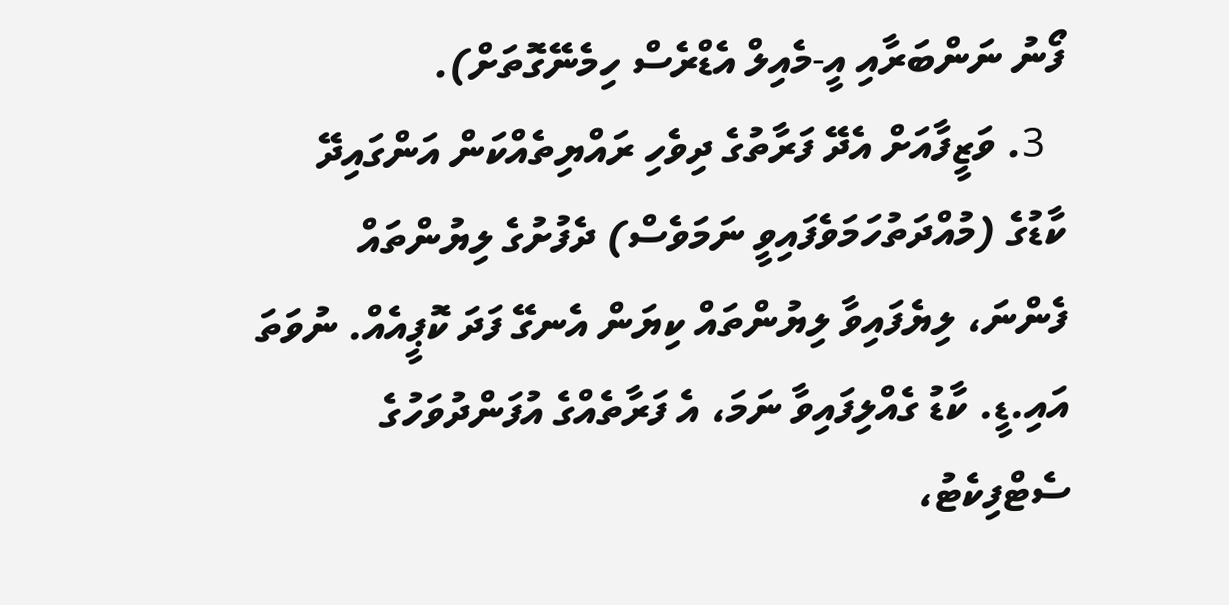ފޯނު ނަންބަރާއި އީ-މެއިލް އެޑްރެސް ހިމެނޭގޮތަށް).
  3. ވަޒީފާއަށް އެދޭ ފަރާތުގެ ދިވެހި ރައްޔިތެއްކަން އަންގައިދޭ ކާޑުގެ (މުއްދަތުހަމަވެފައިވީ ނަމަވެސް) ދެފުށުގެ ލިޔުންތައް ފެންނަ، ލިޔެފައިވާ ލިޔުންތައް ކިޔަން އެނގޭ ފަދަ ކޮޕީއެއް. ނުވަތަ އައި.ޑީ. ކާޑު ގެއްލިފައިވާ ނަމަ، އެ ފަރާތެއްގެ އުފަންދުވަހުގެ ސެޓްފިކެޓު،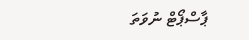ޕާސްޕޯޓް ނުވަތަ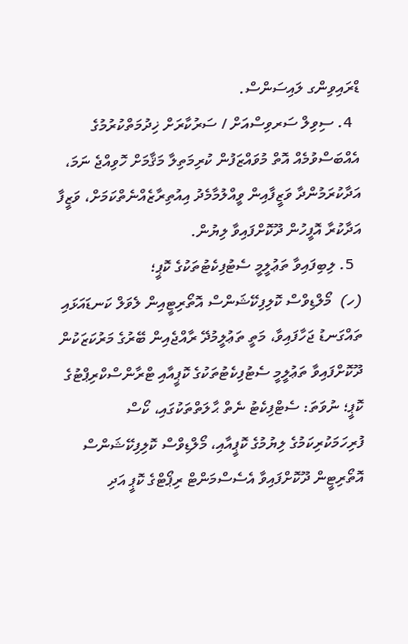ޑްރައިވިންގ ލައިސަންސް.
  4. ސިވިލް ސަރވިސްއަށް / ސަރުކާރަށް ޚިދުމަތްކުރުމުގެ އެއްބަސްވުމެއް އޮތް މުވައްޒަފުން ކުރިމަތިލާ މަޤާމަށް ހޮވިއްޖެ ނަމަ، އަދާކުރަމުންދާ ވަޒީފާއިން ވީއްލުމާމެދު އިއުތިރާޒެއްނެތްކަމަށް، ވަޒީފާ އަދާކުރާ އޮފީހުން ދޫކޮށްފައިވާ ލިޔުން.
  5. ލިބިފައިވާ ތަޢުލީމީ ސެޓުފިކެޓުތަކުގެ ކޮޕީ؛
(ހ)  މޯލްޑިވްސް ކޮލިފިކޭޝަންސް އޮތޯރިޓީއިން ލެވަލް ކަނޑައަޅައި ތައްގަނޑު ޖަހާފައިވާ، މަތީ ތަޢުލީމުދޭ ރާއްޖެއިން ބޭރުގެ މަރުކަޒަކުން ދޫކޮށްފައިވާ ތަޢުލީމީ ސެޓުފިކެޓުތަކުގެ ކޮޕީއާއި ޓްރާންސްކްރިޕްޓުގެ ކޮޕީ؛ ނުވަތަ: ސެޓްފިކެޓު ނެތް ޙާލަތްތަކުގައި، ކޯސް ފުރިހަމަކުރިކަމުގެ ލިޔުމުގެ ކޮޕީއާއި، މޯލްޑިވްސް ކޮލިފިކޭޝަންސް އޮތޯރިޓީން ދޫކޮށްފައިވާ އެސެސްމަންޓް ރިޕޯޓްގެ ކޮޕީ އަދި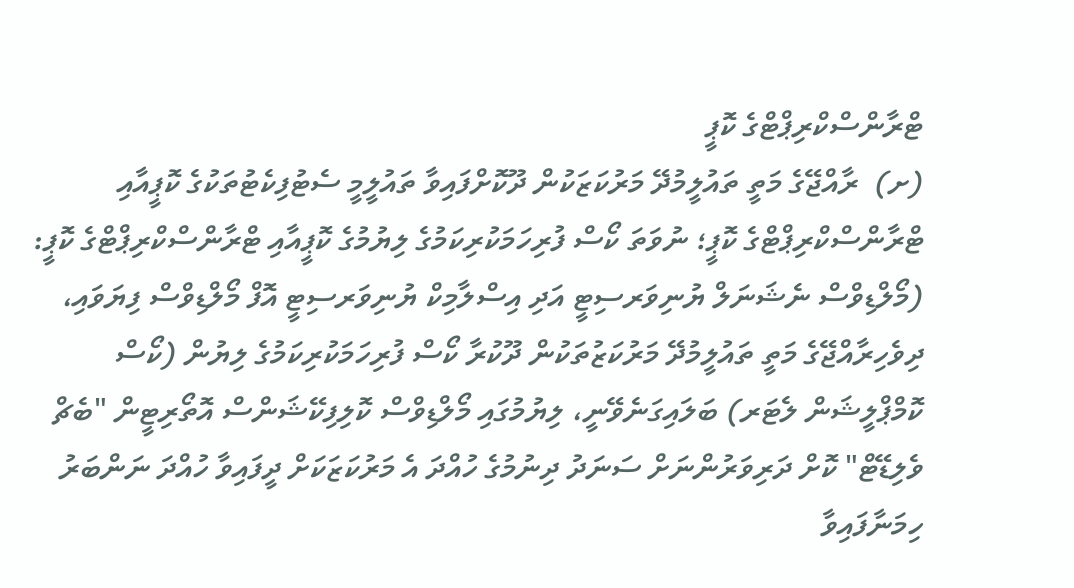ޓްރާންސްކްރިޕްޓްގެ ކޮޕީ
(ށ)  ރާއްޖޭގެ މަތީ ތައުލީމުދޭ މަރުކަޒަކުން ދޫކޮށްފައިވާ ތައުލީމީ ސެޓުފިކެޓުތަކުގެ ކޮޕީއާއި ޓްރާންސްކްރިޕްޓްގެ ކޮޕީ؛ ނުވަތަ ކޯސް ފުރިހަމަކުރިކަމުގެ ލިޔުމުގެ ކޮޕީއާއި ޓްރާންސްކްރިޕްޓްގެ ކޮޕީ: (މޯލްޑިވްސް ނެޝަނަލް ޔުނިވަރސިޓީ އަދި އިސްލާމިކް ޔުނިވަރސިޓީ އޮފް މޯލްޑިވްސް ފިޔަވައި، ދިވެހިރާއްޖޭގެ މަތީ ތައުލީމުދޭ މަރުކަޒުތަކުން ދޫކުރާ ކޯސް ފުރިހަމަކުރިކަމުގެ ލިޔުން (ކޯސް ކޮމްޕްލީޝަން ލެޓަރ) ބަލައިގަނެވޭނީ، ލިޔުމުގައި މޯލްޑިވްސް ކޮލިފިކޭޝަންސް އޮތޯރިޓީން "ބެޗް ވެލިޑޭޓް" ކޮށް ދަރިވަރުންނަށް ސަނަދު ދިނުމުގެ ހުއްދަ އެ މަރުކަޒަކަށް ދީފައިވާ ހުއްދަ ނަންބަރު ހިމަނާފައިވާ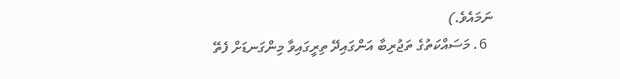ނަމައެވެ.)
  6. މަސައްކަތުގެ ތަޖުރިބާ އަންގައިދޭ ތިރީގައިވާ މިންގަނޑަށް ފެތޭ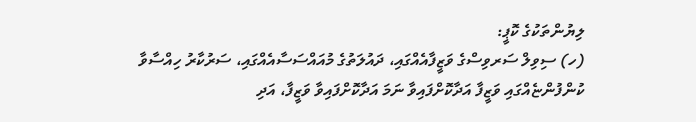ލިޔުންތަކުގެ ކޮޕީ:
(ހ) ސިވިލް ސަރވިސްގެ ވަޒީފާއެއްގައި، ދައުލަތުގެ މުއައްސަސާއެއްގައި، ސަރުކާރު ހިއްސާވާ ކުންފުންޏެއްގައި ވަޒީފާ އަދާކޮށްފައިވާ ނަމަ އަދާކޮށްފައިވާ ވަޒީފާ، އަދި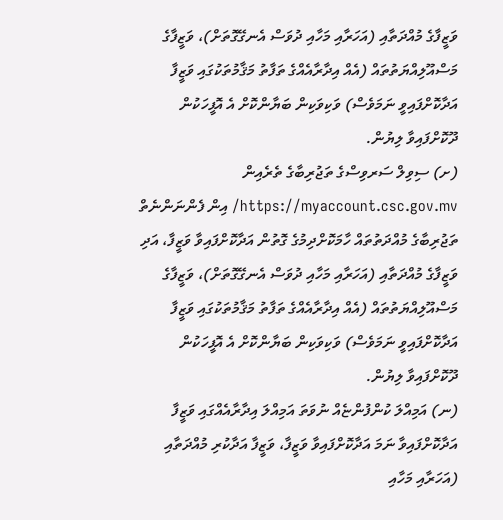ވަޒީފާގެ މުއްދަތާއި (އަހަރާއި މަހާއި ދުވަސް އެނގޭގޮތަށް)، ވަޒީފާގެ މަސްއޫލިއްޔަތުތައް (އެއް އިދާރާއެއްގެ ތަފާތު މަޤާމުތަކުގައި ވަޒީފާ އަދާކޮށްފައިވީ ނަމަވެސް) ވަކިވަކިން ބަޔާންކޮށް އެ އޮފީހަކުން ދޫކޮށްފައިވާ ލިޔުން.
(ށ) ސިވިލް ސަރވިސްގެ ތަޖުރިބާގެ ތެރެއިން https://myaccount.csc.gov.mv/ އިން ފެންނަންނެތް ތަޖުރިބާގެ މުއްދަތުތައް ހާމަކޮށްދިމުގެ ގޮތުން އަދާކޮށްފައިވާ ވަޒީފާ، އަދި ވަޒީފާގެ މުއްދަތާއި (އަހަރާއި މަހާއި ދުވަސް އެނގޭގޮތަށް)، ވަޒީފާގެ މަސްއޫލިއްޔަތުތައް (އެއް އިދާރާއެއްގެ ތަފާތު މަޤާމުތަކުގައި ވަޒީފާ އަދާކޮށްފައިވީ ނަމަވެސް) ވަކިވަކިން ބަޔާންކޮށް އެ އޮފީހަކުން ދޫކޮށްފައިވާ ލިޔުން.
(ނ) އަމިއްލަ ކުންފުންޏެއް ނުވަތަ އަމިއްލަ އިދާރާއެއްގައި ވަޒީފާ އަދާކޮށްފައިވާ ނަމަ އަދާކޮށްފައިވާ ވަޒީފާ، ވަޒީފާ އަދާކުރި މުއްދަތާއި (އަހަރާއި މަހާއި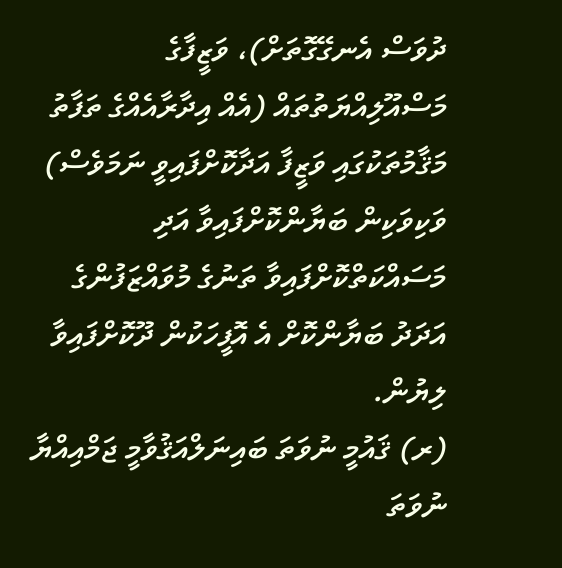ދުވަސް އެނގޭގޮތަށް)، ވަޒީފާގެ މަސްއޫލިއްޔަތުތައް (އެއް އިދާރާއެއްގެ ތަފާތު މަޤާމުތަކުގައި ވަޒީފާ އަދާކޮށްފައިވީ ނަމަވެސް) ވަކިވަކިން ބަޔާންކޮށްފައިވާ އަދި މަސައްކަތްކޮށްފައިވާ ތަނުގެ މުވައްޒަފުންގެ އަދަދު ބަޔާންކޮށް އެ އޮފީހަކުން ދޫކޮށްފައިވާ ލިޔުން.
(ރ) ޤައުމީ ނުވަތަ ބައިނަލްއަޤުވާމީ ޖަމްއިއްޔާ ނުވަތަ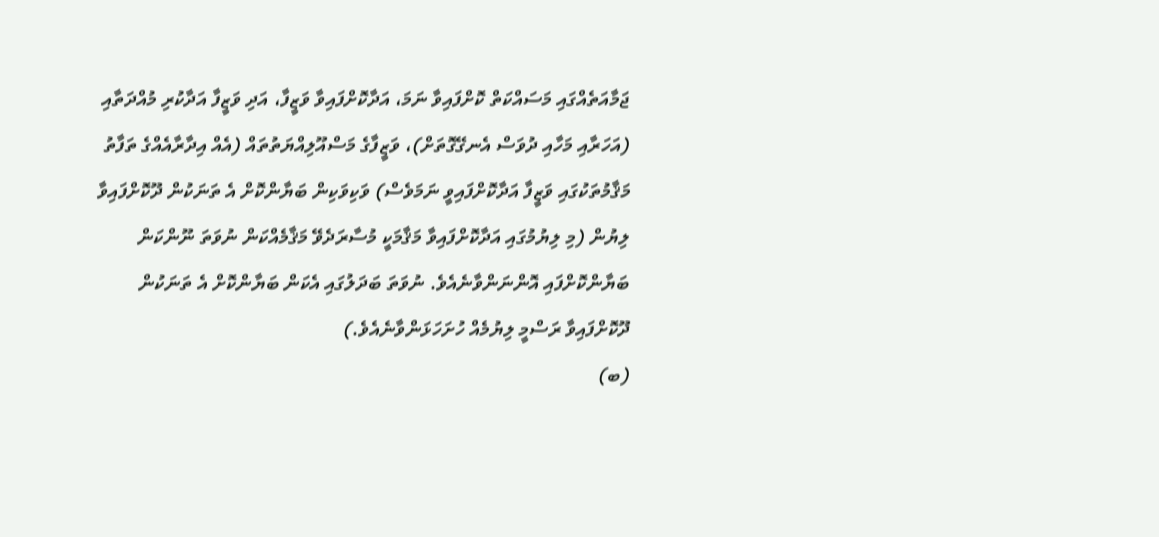ޖަމާއަތެއްގައި މަސައްކަތް ކޮށްފައިވާ ނަމަ، އަދާކޮށްފައިވާ ވަޒީފާ، އަދި ވަޒީފާ އަދާކުރި މުއްދަތާއި (އަހަރާއި މަހާއި ދުވަސް އެނގޭގޮތަށް)، ވަޒީފާގެ މަސްއޫލިއްޔަތުތައް (އެއް އިދާރާއެއްގެ ތަފާތު މަޤާމުތަކުގައި ވަޒީފާ އަދާކޮށްފައިވީ ނަމަވެސް) ވަކިވަކިން ބަޔާންކޮށް އެ ތަނަކުން ދޫކޮށްފައިވާ ލިޔުން (މި ލިޔުމުގައި އަދާކޮށްފައިވާ މަޤާމަކީ މުސާރަދެވޭ މަޤާމެއްކަން ނުވަތަ ނޫންކަން ބަޔާންކޮށްފައި އޮންނަންވާނެއެވެ. ނުވަތަ ބަދަލުގައި އެކަން ބަޔާންކޮށް އެ ތަނަކުން ދޫކޮށްފައިވާ ރަސްމީ ލިޔުމެއް ހުށަހަޅަންވާނެއެވެ.)
(ބ)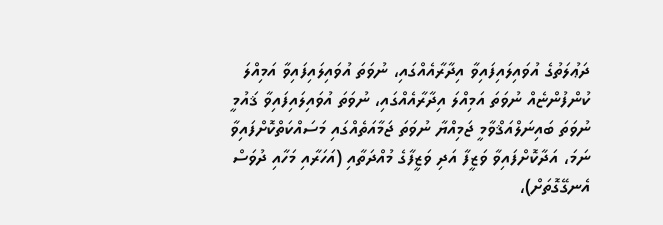ދަޢުލަތުގެ އުވައިލައިފައިވާ އިދާރާއެއްގައި، ނުވަތަ އުވައިލައިފައިވާ އަމިއްލަ ކުންފުންޏެއް ނުވަތަ އަމިއްލަ އިދާރާއެއްގައި، ނުވަތަ އުވައިލައިފައިވާ ޤައުމީ ނުވަތަ ބައިނަލްއަޤްވާމީ ޖަމިއްޔާ ނުވަތަ ޖަމާއަތެއްގައި މަސައްކަތްކޮށްފައިވާ ނަމަ، އަދާކޮށްފައިވާ ވަޒީފާ އަދި ވަޒީފާގެ މުއްދަތާއި (އަހަރާއި މަހާއި ދުވަސް އެނގޭގޮތަށް)،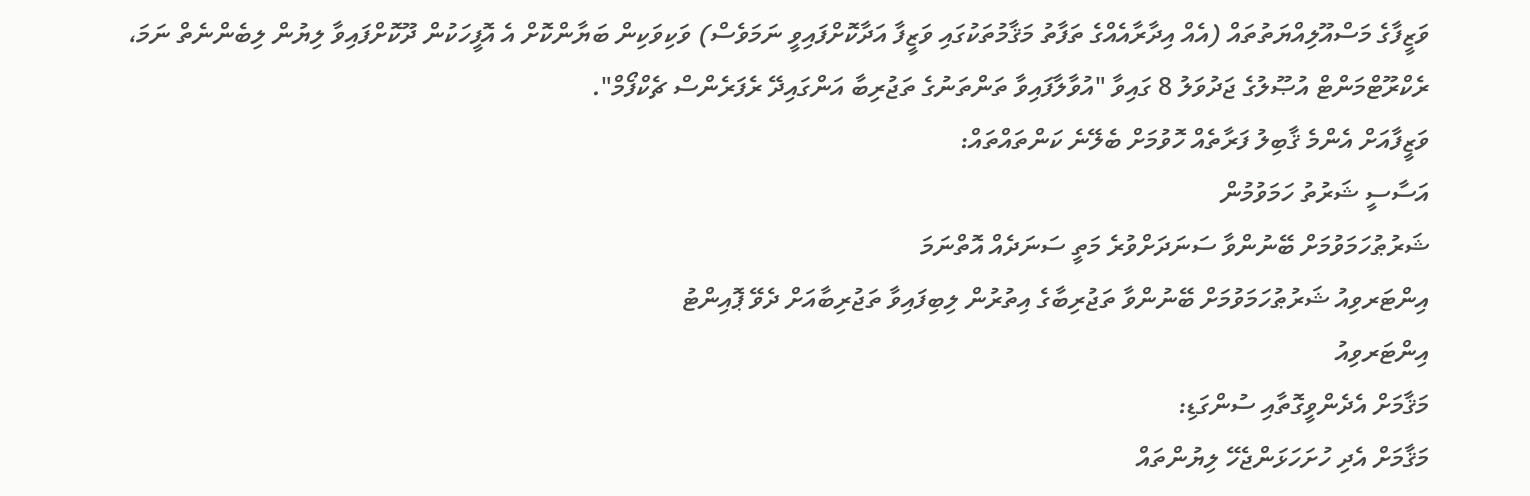ވަޒީފާގެ މަސްއޫލިއްޔަތުތައް (އެއް އިދާރާއެއްގެ ތަފާތު މަޤާމުތަކުގައި ވަޒީފާ އަދާކޮށްފައިވީ ނަމަވެސް) ވަކިވަކިން ބަޔާންކޮށް އެ އޮފީހަކުން ދޫކޮށްފައިވާ ލިޔުން ލިބެންނެތް ނަމަ، ރެކްރޫޓްމަންޓް އުޞޫލުގެ ޖަދުވަލު 8 ގައިވާ "އުވާލާފައިވާ ތަންތަނުގެ ތަޖުރިބާ އަންގައިދޭ ރެފަރެންސް ޗެކްފޯމް".
ވަޒީފާއަށް އެންމެ ޤާބިލު ފަރާތެއް ހޮވުމަށް ބެލޭނެ ކަންތައްތައް:
އަސާސީ ޝަރުތު ހަމަވުމުން
ޝަރުޠުހަމަވުމަށް ބޭނުންވާ ސަނަދަށްވުރެ މަތީ ސަނަދެއް އޮތްނަމަ
އިންޓަރވިއު ޝަރުޠުހަމަވުމަށް ބޭނުންވާ ތަޖުރިބާގެ އިތުރުން ލިބިފައިވާ ތަޖުރިބާއަށް ދެވޭ ޕޮއިންޓު
އިންޓަރވިއު
މަޤާމަށް އެދެންވީގޮތާއި ސުންގަޑި:
މަޤާމަށް އެދި ހުށަހަޅަންޖެހޭ ލިޔުންތައް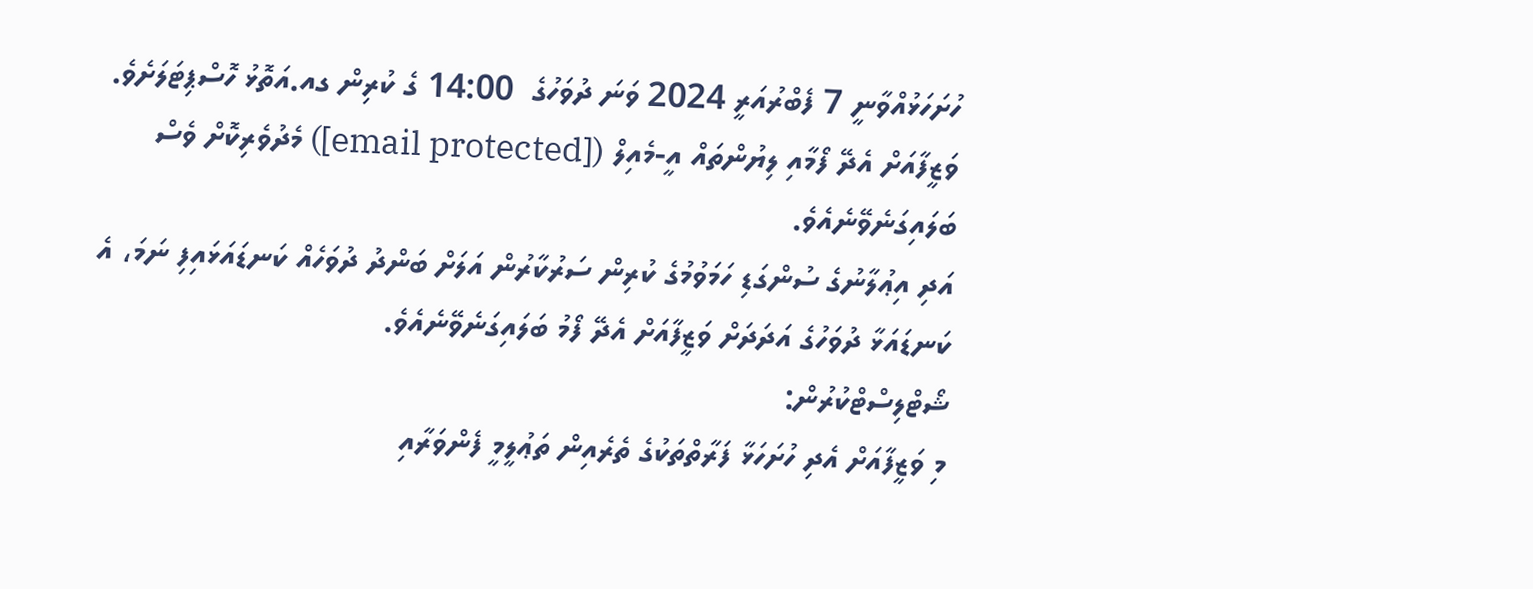ހުށަހަޅުއްވާނީ 7 ފެބްރުއަރީ 2024 ވަނަ ދުވަހުގެ  14:00 ގެ ކުރިން ގއ.އަތޮޅު ހޮސްޕިޓަލަށެވެ.
ވަޒީފާއަށް އެދޭ ފޯމާއި ލިޔުންތައް އީ-މެއިލް ([email protected]) މެދުވެރިކޮށް ވެސް ބަލައިގަނެވޭނެއެވެ.
އަދި އިޢުލާނުގެ ސުންގަޑި ހަމަވުމުގެ ކުރިން ސަރުކާރުން އަލަށް ބަންދު ދުވަހެއް ކަނޑައަޅައިފި ނަމަ، އެ ކަނޑައަޅާ ދުވަހުގެ އަދަދަށް ވަޒީފާއަށް އެދޭ ފޯމު ބަލައިގަނެވޭނެއެވެ.
ޝޯޓްލިސްޓްކުރުން:
މި ވަޒީފާއަށް އެދި ހުށަހަޅާ ފަރާތްތަކުގެ ތެރެއިން ތަޢުލީމީ ފެންވަރާއި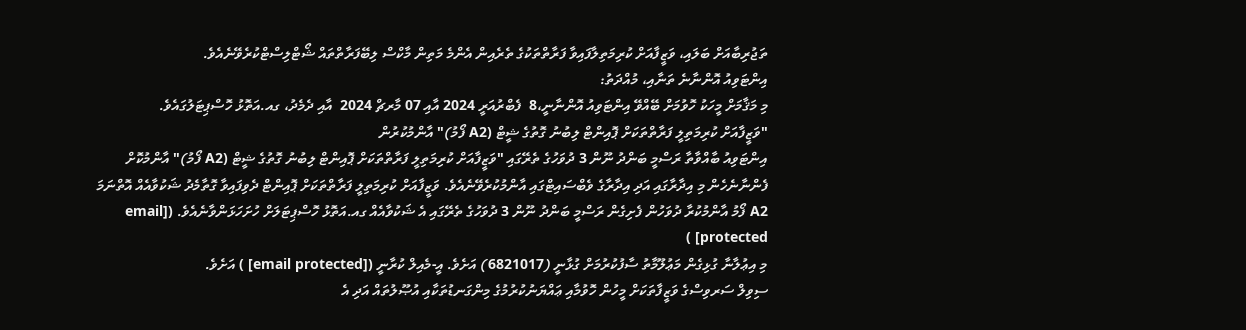ތަޖުރިބާއަށް ބަލައި، ވަޒީފާއަށް ކުރިމަތިލާފައިވާ ފަރާތްތަކުގެ ތެރެއިން އެންމެ މަތިން މާކްސް ލިބޭފަރާތްތައް ޝޯޓްލިސްޓްކުރެވޭނެއެވެ.
އިންޓަވިއު އޮންނާނެ ތަނާއި، މުއްދަތު:
މި މަޤާމަށް މީހަކު ހޮވުމަށް ބޭއްވޭ އިންޓަވިއު އޮންނާނީ،8  ފެބްރުއަރީ 2024 އާއި 07 މާރޗް 2024  އާއި ދެމެދު، ގއ.އަތޮޅު ހޮސްޕިޓަލުގައެވެ.
"ވަޒީފާއަށް ކުރިމަތިލީ ފަރާތްތަކަށް ޕޮއިންޓް ލިބުނު ގޮތުގެ ޝީޓް (A2 ފޯމު)" އާންމުކުރުން
އިންޓަވިއު ބާއްވާތާ ރަސްމީ ބަންދު ނޫން 3 ދުވަހުގެ ތެރޭގައި "ވަޒީފާއަށް ކުރިމަތިލީ ފަރާތްތަކަށް ޕޮއިންޓް ލިބުނު ގޮތުގެ ޝީޓް (A2 ފޯމު)" އާންމުކޮށް ފެންނާނެހެން މި އިދާރާގައި އަދި އިދާރާގެ ވެބްސައިޓްގައި އާންމުކުރެވޭނެއެވެ. ވަޒީފާއަށް ކުރިމަތިލީ ފަރާތްތަކަށް ޕޮއިންޓް ދެވިފައިވާ ގޮތާމެދު ޝަކުވާއެއް އޮތްނަމަ A2 ފޯމު އާންމުކުރާ ދުވަހުން ފެށިގެން ރަސްމީ ބަންދު ނޫން 3 ދުވަހުގެ ތެރޭގައި އެ ޝަކުވާއެއް ގއ.އަތޮޅު ހޮސްޕިޓަލަށް ހުށަހަޅަންވާނެއެވެ. ([email protected] )
މި އިޢުލާނާ ގުޅިގެން މަޢުލޫމާތު ސާފުކުރުމަށް ގުޅާނީ (6821017) އަށެވެ. އީ-މެއިލް ކުރާނީ ([email protected] ) އަށެވެ.
ސިވިލް ސަރވިސްގެ ވަޒީފާތަކަށް މީހުން ހޮވުމާއި ޢައްޔަނުކުރުމުގެ މިންގަނޑުތަކާއި އުޞޫލުތައް އަދި އެ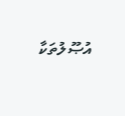އުޞޫލުތަކާ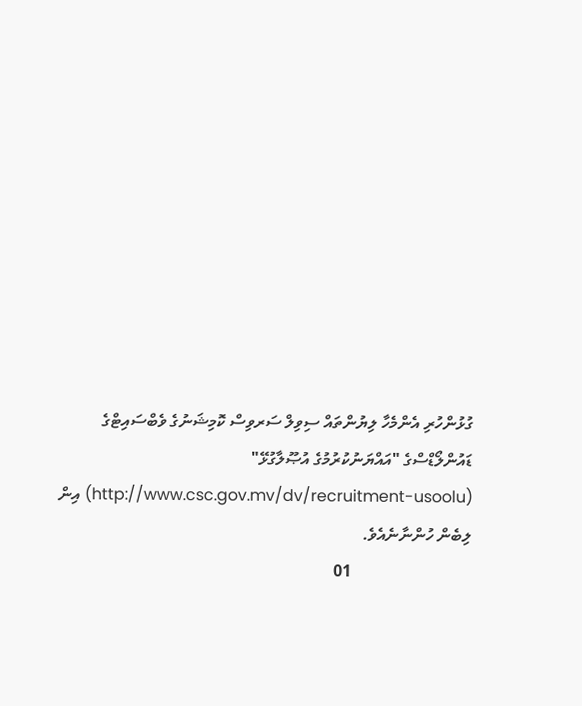ގުޅުންހުރި އެންމެހާ ލިޔުންތައް ސިވިލް ސަރވިސް ކޮމިޝަނުގެ ވެބްސައިޓްގެ ޑައުންލޯޑްސްގެ "އައްޔަނުކުރުމުގެ އުޞޫލާގުޅޭ" (http://www.csc.gov.mv/dv/recruitment-usoolu) އިން ލިބެން ހުންނާނެއެވެ.
                             01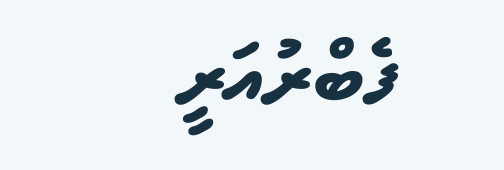ފެބްރުއަރީ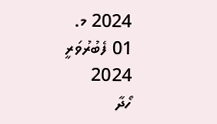2024 މ.
01 ފެބުރުވަރީ 2024
ހޯދާ